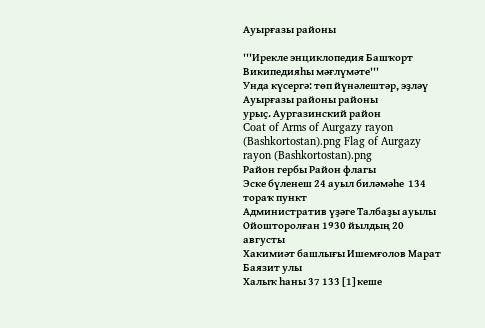Ауырғазы районы

'''Ирекле энциклопедия Башҡорт Википедияһы мәғлүмәте'''
Унда күсергә: төп йүнәлештәр, эҙләү
Ауырғазы районы районы
урыҫ. Аургазинский район
Coat of Arms of Aurgazy rayon (Bashkortostan).png Flag of Aurgazy rayon (Bashkortostan).png
Район гербы Район флагы
Эске бүленеш 24 ауыл биләмәһе  134 тораҡ пункт
Административ үҙәге Талбаҙы ауылы
Ойошторолған 1930 йылдың 20 августы
Хакимиәт башлығы Ишемғолов Марат Баязит улы
Халыҡ һаны 37 133 [1] кеше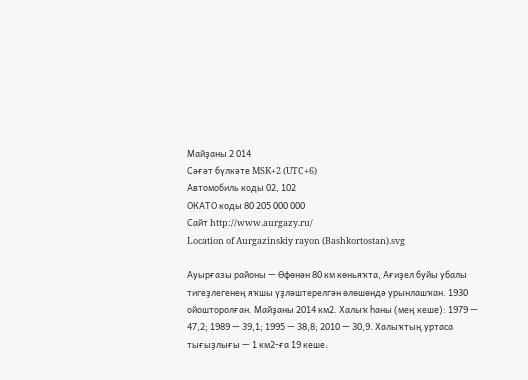Майҙаны 2 014
Сәғәт бүлкәте MSK+2 (UTC+6)
Автомобиль коды 02, 102
ОКАТО коды 80 205 000 000
Сайт http://www.aurgazy.ru/
Location of Aurgazinskiy rayon (Bashkortostan).svg

Ауырғазы районы — Өфөнән 80 км көньяҡта, Ағиҙел буйы убалы тигеҙлегенең яҡшы үҙләштерелгән өлөшөндә урынлашҡан. 1930 ойошторолған. Майҙаны 2014 км2. Халыҡ һаны (мең кеше): 1979 — 47,2; 1989 — 39,1; 1995 — 38,8; 2010 — 30,9. Халыҡтың уртаса тығыҙлығы — 1 км2-ға 19 кеше.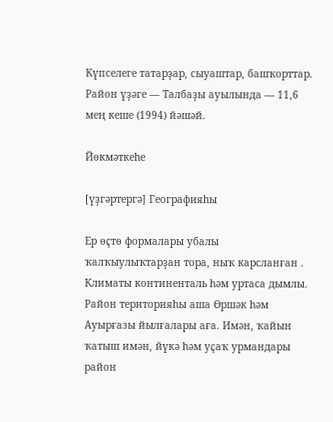Күпселеге татарҙар, сыуаштар, башҡорттар. Район үҙәге — Талбаҙы ауылында — 11,6 мең кеше (1994) йәшәй.

Йөкмәткеһе

[үҙгәртергә] Географияһы

Ер өҫтө формалары убалы ҡалҡыулыҡтарҙан тора, ныҡ карсланған . Климаты континенталь һәм уртаса дымлы. Район територияһы аша Өршәк һәм Ауырғазы йылғалары аға. Имән, ҡайын ҡатыш имән, йүкә һәм уҫаҡ урмандары район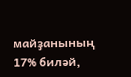майҙанының 17% биләй,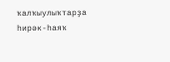ҡалҡыулыҡтарҙа һирәк-һаяҡ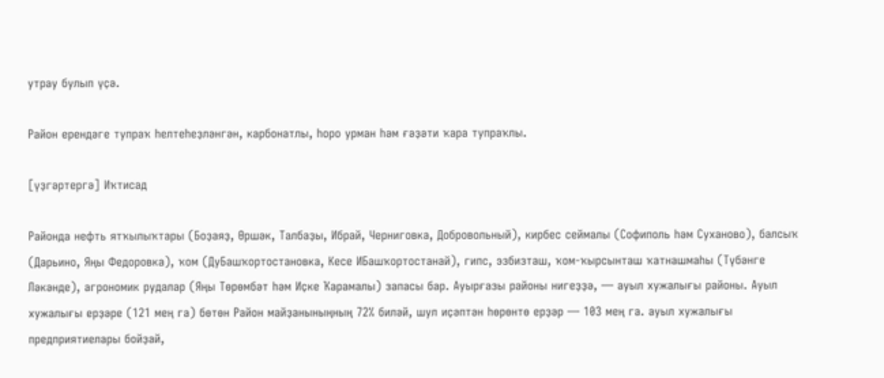утрау булып үҫә.

Район ерендәге тупраҡ һелтеһеҙләнгән, карбонатлы, һоро урман һәм ғәҙәти ҡара тупраҡлы.

[үҙгәртергә] Иҡтисад

Районда нефть ятҡылыҡтары (Боҙаяҙ, Өршәк, Талбаҙы, Ибрай, Черниговка, Добровольный), кирбес сеймалы (Софиполь һәм Суханово), балсыҡ (Дарьино, Яңы Федоровка), ҡом (ДуБашҡортостановка, Кесе ИБашҡортостанай), гипс, эзбизташ, ҡом-ҡырсынташ ҡатнашмаһы (Түбәнге Ләкәнде), агрономик рудалар (Яңы Төрөмбәт һәм Иҫке Ҡарамалы) запасы бар. Ауырғазы районы нигеҙҙә, — ауыл хужалығы районы. Ауыл хужалығы ерҙәре (121 мең га) бөтөн Район майҙаныныңның 72% биләй, шул иҫәптән һөрөнтө ерҙәр — 103 мең га. ауыл хужалығы предприятиелары бойҙай,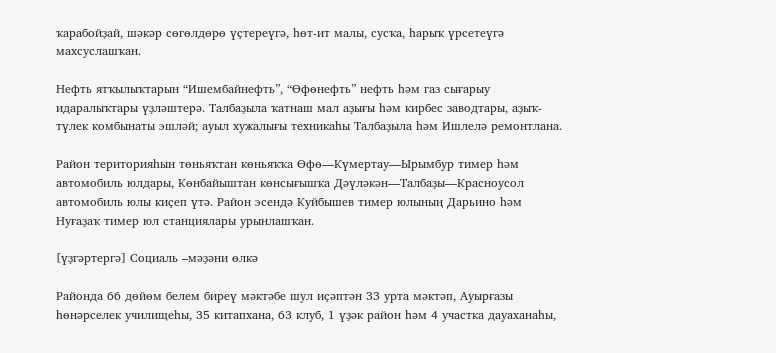ҡарабойҙай, шәкәр сөгөлдөрө үҫтереүгә, һөт-ит малы, сусҡа, һарыҡ үрсетеүгә махсуслашҡан.

Нефть ятҡылыҡтарын “Ишембайнефть”, “Өфөнефть” нефть һәм газ сығарыу идаралыҡтары үҙләштерә. Талбаҙыла ҡатнаш мал аҙығы һәм кирбес заводтары, аҙыҡ-түлек комбынаты эшләй; ауыл хужалығы техникаһы Талбаҙыла һәм Ишлелә ремонтлана.

Район територияһын төньяҡтан көньяҡҡа Өфө—Күмертау—Ырымбур тимер һәм автомобиль юлдары, Көнбайыштан көнсығышҡа Дәүләкән—Талбаҙы—Красноусол автомобиль юлы киҫеп үтә. Район эсендә Куйбышев тимер юлының Дарьино һәм Нуғаҙаҡ тимер юл станциялары урынлашҡан.

[үҙгәртергә] Социаль –мәҙәни өлкә

Районда 66 дөйөм белем биреү мәктәбе шул иҫәптән 33 урта мәктәп, Ауырғазы һөнәрселек училищеһы, 35 китапхана, 63 клуб, 1 үҙәк район һәм 4 участка дауаханаһы,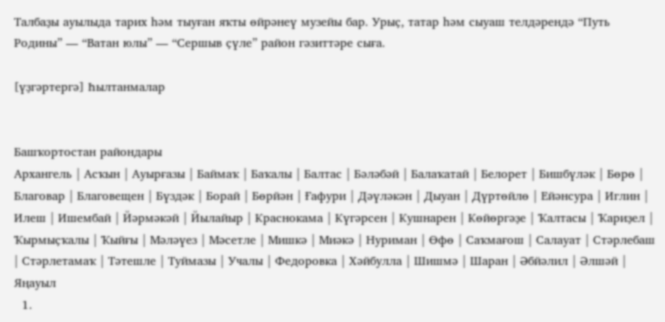Талбаҙы ауылыда тарих һәм тыуған яҡты өйрәнеү музейы бар. Урыҫ, татар һәм сыуаш телдәрендә “Путь Родины” — “Ватан юлы” — “Сершыв ҫүле” район гәзиттәре сыға.

[үҙгәртергә] Һылтанмалар


Башҡортостан райондары
Архангель | Асҡын | Ауырғазы | Баймаҡ | Баҡалы | Балтас | Бәләбәй | Балаҡатай | Белорет | Бишбүләк | Бөрө | Благовар | Благовещен | Бүздәк | Борай | Бөрйән | Ғафури | Дәүләкән | Дыуан | Дүртөйлө | Ейәнсура | Иглин | Илеш | Ишембай | Йәрмәкәй | Йылайыр | Краснокама | Күгәрсен | Кушнарен | Көйөргәҙе | Ҡалтасы | Ҡариҙел | Ҡырмыҫҡалы | Ҡыйғы | Мәләүез | Мәсетле | Мишкә | Миәкә | Нуриман | Өфө | Саҡмағош | Салауат | Стәрлебаш | Стәрлетамаҡ | Тәтешле | Туймазы | Учалы | Федоровка | Хәйбулла | Шишмә | Шаран | Әбйәлил | Әлшәй | Яңауыл
  1.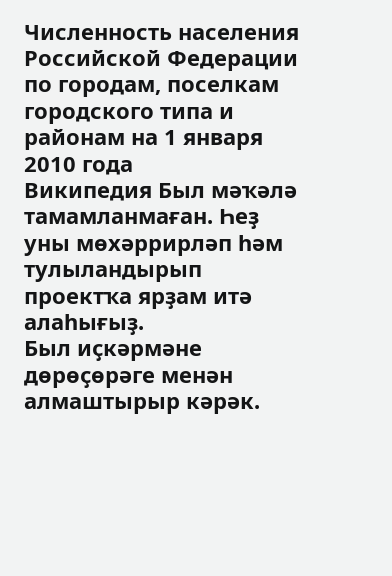Численность населения Российской Федерации по городам, поселкам городского типа и районам на 1 января 2010 года
Википедия Был мәҡәлә тамамланмаған. Һеҙ уны мөхәррирләп һәм тулыландырып проектҡа ярҙам итә алаһығыҙ.
Был иҫкәрмәне дөрөҫөрәге менән алмаштырыр кәрәк.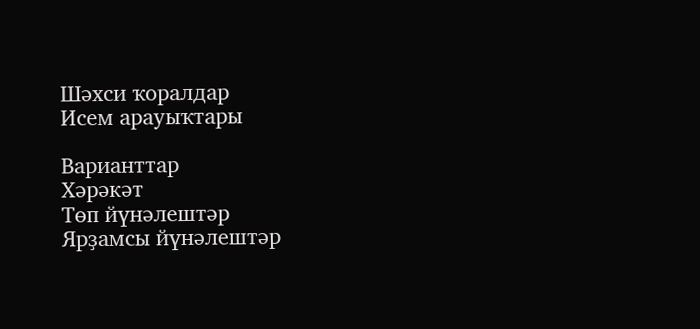Шәхси ҡоралдар
Исем арауыҡтары

Варианттар
Хәрәкәт
Төп йүнәлештәр
Ярҙамсы йүнәлештәр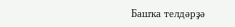Башҡа телдәрҙә